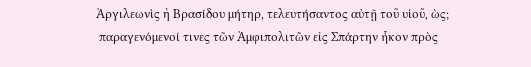Ἀργιλεωνὶς ἡ Βρασίδου μήτηρ, τελευτήσαντος αὐτῇ τοῦ υἱοῦ, ὼς;
 παραγενόμενοί τινες τῶν Ἀμφιπολιτῶν εἰς Σπάρτην ἧκον πρὸς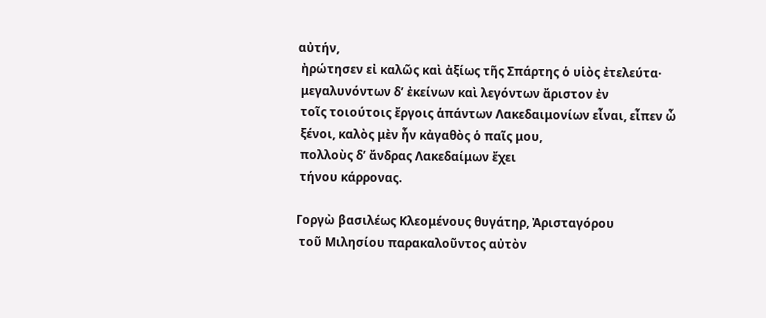αὐτήν,
 ἠρώτησεν εἰ καλῶς καὶ ἀξίως τῆς Σπάρτης ὁ υἱὸς ἐτελεύτα·
 μεγαλυνόντων δʼ ἐκείνων καὶ λεγόντων ἄριστον ἐν
 τοῖς τοιούτοις ἔργοις ἁπάντων Λακεδαιμονίων εἶναι, εἶπεν ὦ
 ξένοι, καλὸς μὲν ἦν κἀγαθὸς ὁ παῖς μου,
 πολλοὺς δʼ ἄνδρας Λακεδαίμων ἔχει
 τήνου κάρρονας.

Γοργὼ βασιλέως Κλεομένους θυγάτηρ, Ἀρισταγόρου
 τοῦ Μιλησίου παρακαλοῦντος αὐτὸν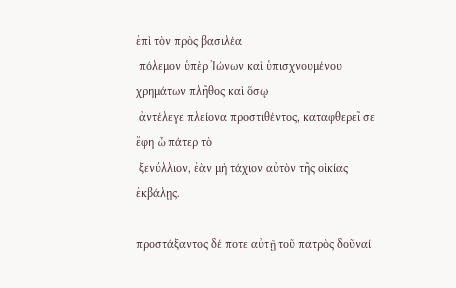ἐπὶ τὸν πρὸς βασιλέα
 πόλεμον ὑπὲρ Ἰώνων καὶ ὑπισχνουμένου χρημάτων πλῆθος καὶ ὅσῳ
 ἀντέλεγε πλείονα προστιθέντος, καταφθερεῖ σε ἔφη ὦ πάτερ τὸ
 ξενύλλιον, ἐὰν μὴ τάχιον αὐτὸν τῆς οἰκίας ἐκβάλῃς.

προστάξαντος δέ ποτε αὐτῇ τοῦ πατρὸς δοῦναί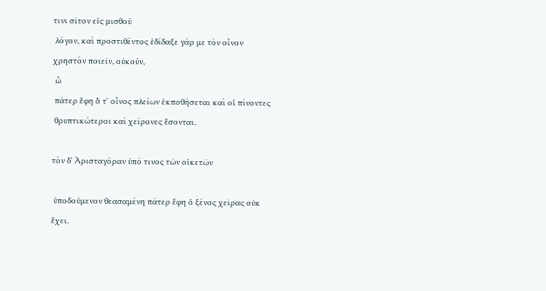τινι σῖτον εἰς μισθοῦ
 λόγον, καὶ προστιθέντος ἐδίδαξε γάρ με τὸν οἶνον χρηστὸν ποιεῖν, οὐκοῦν,
 ὦ
 πάτερ ἔφη ὃ τʼ οἶνος πλείων ἐκποθήσεται καὶ οἱ πίνοντες
 θρυπτικώτεροι καὶ χείρονες ἔσονται.

τὸν δʼ Ἀρισταγόραν ὑπό τινος τῶν οἰκετῶν

 ὑποδούμενον θεασαμένη πάτερ ἔφη ὁ ξένος χεῖρας οὐκ ἔχει.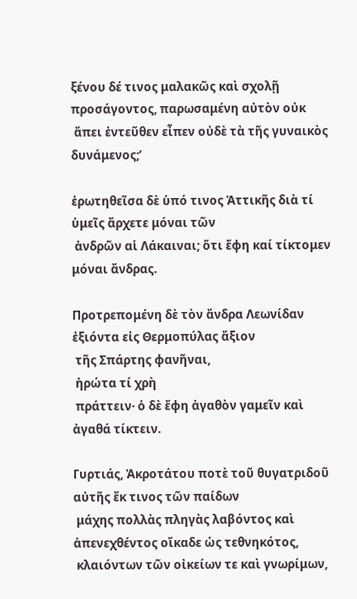ξένου δέ τινος μαλακῶς καὶ σχολῇ προσάγοντος, παρωσαμένη αὐτὸν οὐκ
 ἄπει ἐντεῦθεν εἶπεν οὐδὲ τὰ τῆς γυναικὸς δυνάμενος;ʼ

ἐρωτηθεῖσα δὲ ὑπό τινος Ἀττικῆς διὰ τί ὑμεῖς ἄρχετε μόναι τῶν
 ἀνδρῶν αἱ Λάκαιναι; ὅτι ἔφη καί τίκτομεν μόναι ἄνδρας.

Προτρεπομένη δὲ τὸν ἄνδρα Λεωνίδαν ἐξιόντα εἰς Θερμοπύλας ἄξιον
 τῆς Σπάρτης φανῆναι,
 ἠρώτα τί χρὴ
 πράττειν· ὁ δὲ ἔφη ἀγαθὸν γαμεῖν καὶ ἀγαθά τίκτειν.

Γυρτιάς, Ἀκροτάτου ποτὲ τοῦ θυγατριδοῦ αὐτῆς ἔκ τινος τῶν παίδων
 μάχης πολλὰς πληγὰς λαβόντος καὶ ἀπενεχθέντος οἴκαδε ὡς τεθνηκότος,
 κλαιόντων τῶν οἰκείων τε καὶ γνωρίμων,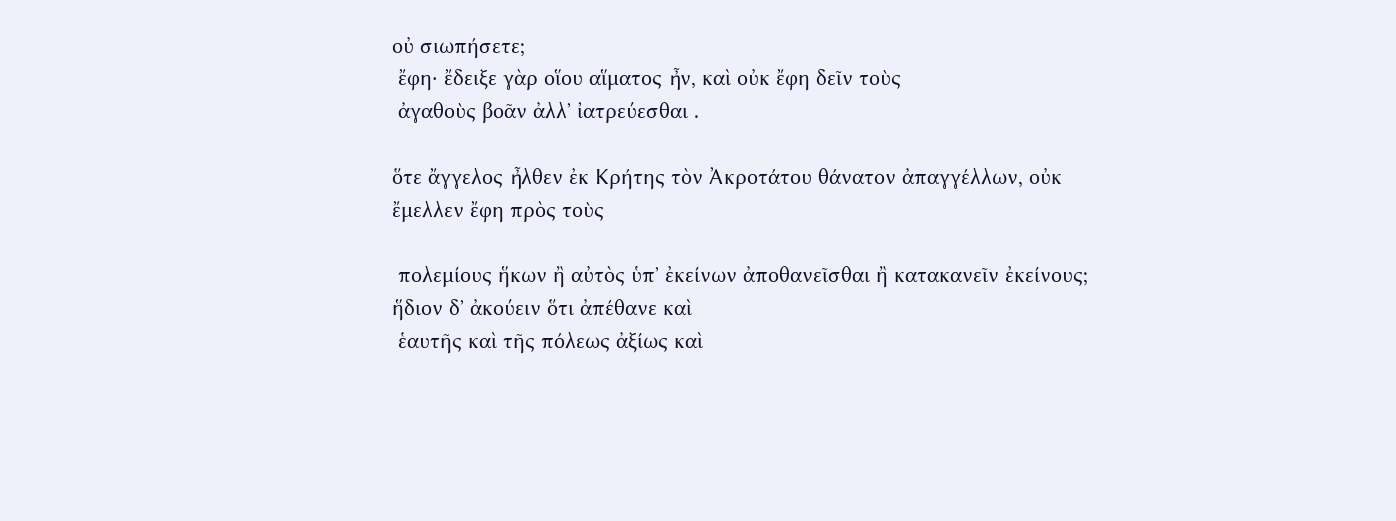οὐ σιωπήσετε;
 ἔφη· ἔδειξε γὰρ οἵου αἵματος ἦν, καὶ οὐκ ἔφη δεῖν τοὺς
 ἀγαθοὺς βοᾶν ἀλλʼ ἰατρεύεσθαι .

ὅτε ἄγγελος ἦλθεν ἐκ Κρήτης τὸν Ἀκροτάτου θάνατον ἀπαγγέλλων, οὐκ ἔμελλεν ἔφη πρὸς τοὺς

 πολεμίους ἥκων ἢ αὐτὸς ὑπʼ ἐκείνων ἀποθανεῖσθαι ἢ κατακανεῖν ἐκείνους; ἥδιον δʼ ἀκούειν ὅτι ἀπέθανε καὶ
 ἑαυτῆς καὶ τῆς πόλεως ἀξίως καὶ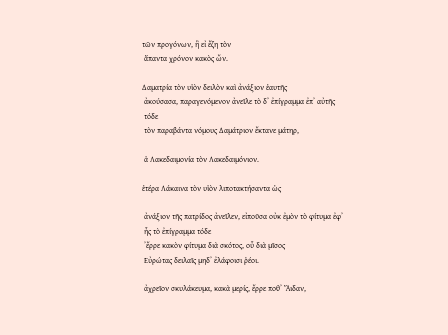τῶν προγόνων, ἢ εἰ ἔζη τὸν
 ἅπαντα χρόνον κακὸς ὤν.

Δαματρία τὸν υἱὸν δειλὸν καὶ ἀνάξιον ἑαυτῆς
 ἀκούσασα, παραγενόμενον ἀνεῖλε τὸ δʼ ἐπίγραμμα ἐπʼ αὐτῆς
 τόδε
 τὸν παραβάντα νόμους Δαμάτριον ἔκτανε μάτηρ,

 ἁ Λακεδαιμονία τὸν Λακεδαιμόνιον.

ἑτέρα Λάκαινα τὸν υἱὸν λιποτακτήσαντα ὡς

 ἀνάξιον τῆς πατρίδος ἀνεῖλεν, εἰποῦσα οὐκ ἐμὸν τὸ φίτυμα ἐφʼ
 ἧς τὸ ἐπίγραμμα τόδε
 ʼἔρρε κακὸν φίτυμα διὰ σκότος, οὗ διὰ μῖσος
 Εὐρώτας δειλαῖς μηδʼ ἐλάφοισι ῥέοι.

 ἀχρεῖον σκυλάκευμα, κακὰ μερίς, ἔρρε ποθʼ Ἅιδαν,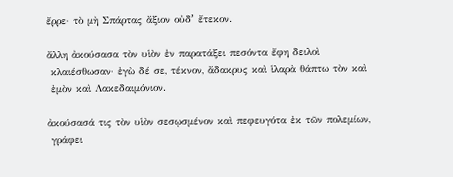ἔρρε· τὸ μὴ Σπάρτας ἄξιον οὐδʼ ἔτεκον.

ἄλλη ἀκούσασα τὸν υἱὸν ἐν παρατάξει πεσόντα ἔφη δειλοὶ
 κλαιέσθωσαν· ἐγὼ δέ σε, τέκνον, ἄδακρυς καὶ ἱλαρὰ θάπτω τὸν καὶ
 ἐμὸν καὶ Λακεδαιμόνιον.

ἀκούσασά τις τὸν υἱὸν σεσῳσμένον καὶ πεφευγότα ἐκ τῶν πολεμίων,
 γράφει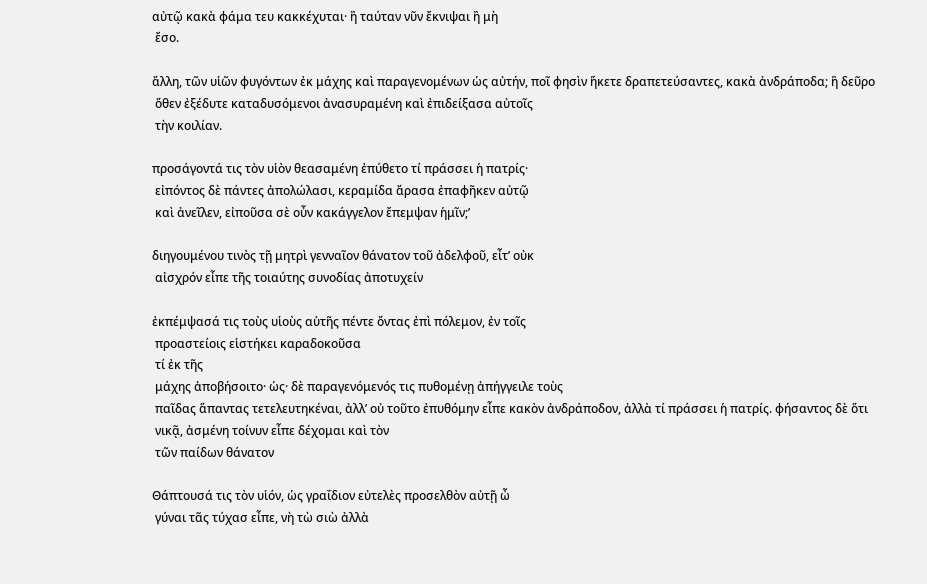αὐτῷ κακὰ φάμα τευ κακκέχυται· ἢ ταύταν νῦν ἔκνιψαι ἢ μὴ
 ἔσο.

ἄλλη, τῶν υἱῶν φυγόντων ἐκ μάχης καὶ παραγενομένων ὡς αὐτήν, ποῖ φησὶν ἥκετε δραπετεύσαντες, κακὰ ἀνδράποδα; ἢ δεῦρο
 ὅθεν ἐξέδυτε καταδυσόμενοι ἀνασυραμένη καὶ ἐπιδείξασα αὐτοῖς
 τὴν κοιλίαν.

προσάγοντά τις τὸν υἱὸν θεασαμένη ἐπύθετο τί πράσσει ἡ πατρίς·
 εἰπόντος δὲ πάντες ἀπολώλασι, κεραμίδα ἄρασα ἐπαφῆκεν αὐτῷ
 καὶ ἀνεῖλεν, εἰποῦσα σὲ οὖν κακάγγελον ἔπεμψαν ἡμῖν;ʼ

διηγουμένου τινὸς τῇ μητρὶ γενναῖον θάνατον τοῦ ἀδελφοῦ, εἶτʼ οὐκ
 αἰσχρόν εἶπε τῆς τοιαύτης συνοδίας ἀποτυχείν

ἐκπέμψασά τις τοὺς υἱοὺς αὑτῆς πέντε ὄντας ἐπὶ πόλεμον, ἐν τοῖς
 προαστείοις εἱστήκει καραδοκοῦσα
 τί ἐκ τῆς
 μάχης ἀποβήσοιτο· ὡς· δὲ παραγενόμενός τις πυθομένῃ ἀπήγγειλε τοὺς
 παῖδας ἅπαντας τετελευτηκέναι, ἀλλʼ οὐ τοῦτο ἐπυθόμην εἶπε κακὸν ἀνδράποδον, ἀλλὰ τί πράσσει ἡ πατρίς. φήσαντος δὲ ὅτι
 νικᾷ, ἀσμένη τοίνυν εἶπε δέχομαι καὶ τὸν
 τῶν παίδων θάνατον

Θάπτουσά τις τὸν υἱόν, ὡς γραΐδιον εὐτελὲς προσελθὸν αὐτῇ ὦ
 γύναι τᾶς τύχασ εἶπε, νὴ τὼ σιὼ ἀλλὰ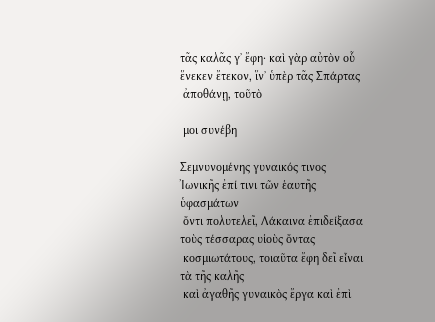τᾶς καλᾶς γʼ ἔφη· καὶ γὰρ αὐτὸν οὗ ἕνεκεν ἔτεκον, ἵνʼ ὑπὲρ τᾶς Σπάρτας
 ἀποθάνῃ, τοῦτὸ

 μοι συνέβη

Σεμνυνομένης γυναικός τινος Ἰωνικῆς ἐπί τινι τῶν ἑαυτῆς ὑφασμάτων
 ὄντι πολυτελεῖ, Λάκαινα ἐπιδείξασα τοὺς τέσσαρας υἱοὺς ὄντας
 κοσμιωτάτους, τοιαῦτα ἔφη δεῖ εἶναι τὰ τῆς καλῆς
 καὶ ἀγαθῆς γυναικὸς ἔργα καὶ ἐπὶ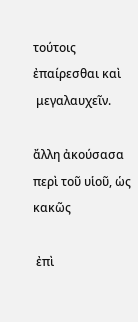τούτοις ἐπαίρεσθαι καὶ
 μεγαλαυχεῖν.

ἄλλη ἀκούσασα περὶ τοῦ υἱοῦ, ὡς κακῶς

 ἐπὶ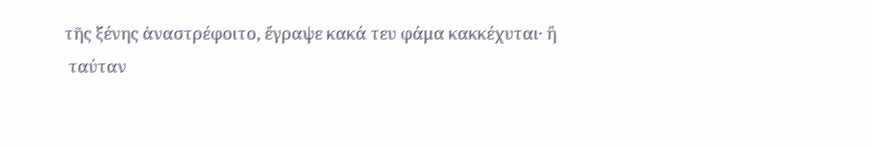τῆς ξένης ἀναστρέφοιτο, ἔγραψε κακά τευ φάμα κακκέχυται· ἢ
 ταύταν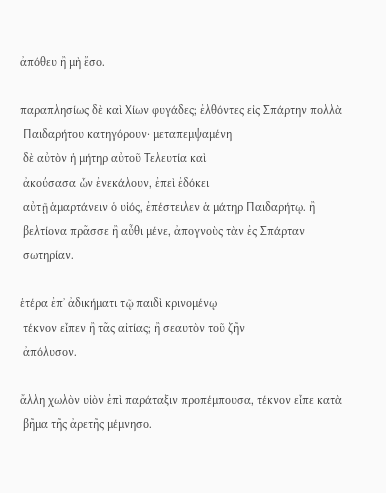ἀπόθευ ἢ μὴ ἔσο.

παραπλησίως δὲ καὶ Χίων φυγάδες; ἐλθόντες εἰς Σπάρτην πολλὰ
 Παιδαρήτου κατηγόρουν· μεταπεμψαμένη
 δὲ αὐτὸν ἡ μήτηρ αὐτοῦ Τελευτία καὶ
 ἀκούσασα ὧν ἐνεκάλουν, ἐπεὶ ἐδόκει
 αὐτῇ ἁμαρτάνειν ὁ υἱός, ἐπέστειλεν ἁ μάτηρ Παιδαρήτῳ. ἢ
 βελτίονα πρᾶσσε ἢ αὖθι μένε, ἀπογνοὺς τὰν ἐς Σπάρταν
 σωτηρίαν.

ἑτέρα ἐπʼ ἀδικήματι τῷ παιδὶ κρινομένῳ
 τέκνον εἶπεν ἢ τᾶς αἰτίας; ἢ σεαυτὸν τοῦ ζῆν
 ἀπόλυσον.

ἄλλη χωλὸν υἱὸν ἐπὶ παράταξιν προπέμπουσα, τέκνον εἶπε κατὰ
 βῆμα τῆς ἀρετῆς μέμνησο.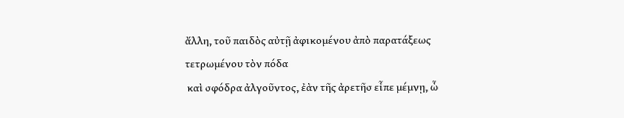ἄλλη, τοῦ παιδὸς αὐτῇ ἀφικομένου ἀπὸ παρατάξεως τετρωμένου τὸν πόδα
 καὶ σφόδρα ἀλγοῦντος, ἐὰν τῆς ἀρετῆσ εἶπε μέμνῃ, ὦ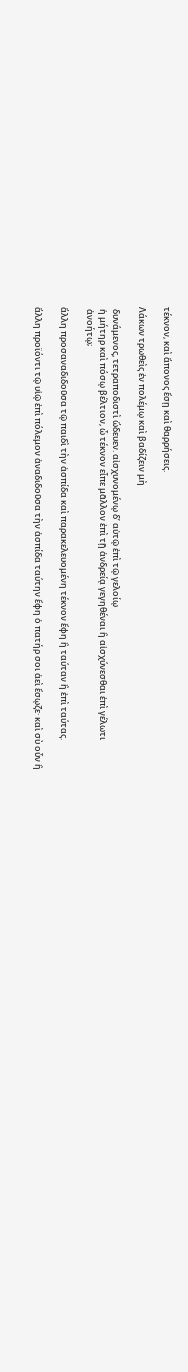τέκνον, καὶ ἄπονος ἔσῃ καὶ θαρρήσεις.

Λάκων τρωθεὶς ἐν πολέμῳ καὶ βαδίζειν μὴ

 δυνάμενος, τετραποδιστὶ ὥδευεν. αἰσχυνομένῳ δʼ αὐτῷ ἐπὶ τῷ γελοίῳ
 ἡ μήτηρ καὶ πόσῳ βέλτιον, ὦ τέκνον εἶπε μᾶλλον ἐπὶ τῇ ἀνδρείᾳ γεγηθέναι ἢ αἰσχύνεσθαι ἐπὶ γέλωτι
 ἀνοήτῳ;

ἄλλη προσαναδιδοῦσα τῷ παιδὶ τὴν ἀσπίδα καὶ παρακελευομένη τέκνον ἔφη ἢ ταύταν ἢ ἐπὶ ταύτας.

ἄλλη προϊόντι τῷ υἱῷ ἐπὶ πόλεμον ἀναδιδοῦσα τὴν ἀσπίδα ταύτην ἔφη ὁ πατήρ σοι ἀεὶ ἔσῳζε· καὶ σὺ οὖν ἢ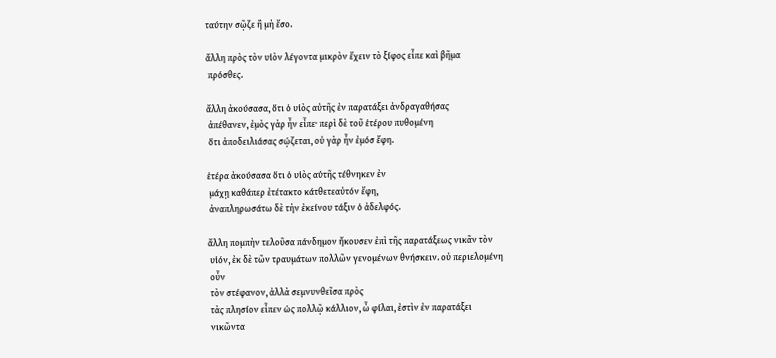ταύτην σῷζε ἢ μὴ ἔσο.

ἄλλη πρὸς τὸν υἱὸν λέγοντα μικρὸν ἔχειν τὸ ξίφος εἶπε καὶ βῆμα
 πρόσθες.

ἄλλη ἀκούσασα, ὅτι ὁ υἱὸς αὐτῆς ἐν παρατάξει ἀνδραγαθήσας
 ἀπέθανεν, ἐμὸς γὰρ ἦν εἶπε· περὶ δὲ τοῦ ἑτέρου πυθομένη
 ὅτι ἀποδειλιάσας σῴζεται, οὐ γὰρ ἦν ἐμόσ ἔφη.

ἑτέρα ἀκούσασα ὅτι ὁ υἱὸς αὑτῆς τέθνηκεν ἐν
 μάχῃ καθάπερ ἐτέτακτο κάτθετεαὐτόν ἔφη,
 ἀναπληρωσάτω δὲ τὴν ἐκείνου τάξιν ὁ ἀδελφός.

ἄλλη πομπὴν τελοῦσα πάνδημον ἤκουσεν ἐπὶ τῆς παρατάξεως νικᾶν τὸν
 υἱόν, ἐκ δὲ τῶν τραυμάτων πολλῶν γενομένων θνήσκειν. οὐ περιελομένη
 οὖν
 τὸν στέφανον, ἀλλὰ σεμνυνθεῖσα πρὸς
 τὰς πλησίον εἶπεν ὡς πολλῷ κάλλιον, ὦ φίλαι, ἐστὶν ἐν παρατάξει
 νικῶντα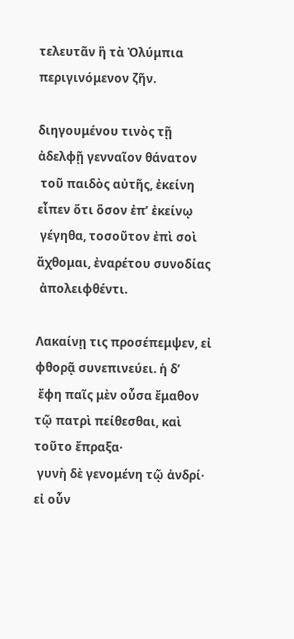τελευτᾶν ἢ τὰ Ὀλύμπια περιγινόμενον ζῆν.

διηγουμένου τινὸς τῇ ἀδελφῇ γενναῖον θάνατον
 τοῦ παιδὸς αὐτῆς, ἐκείνη εἶπεν ὅτι ὅσον ἐπʼ ἐκείνῳ
 γέγηθα, τοσοῦτον ἐπὶ σοὶ ἄχθομαι, ἐναρέτου συνοδίας
 ἀπολειφθέντι.

Λακαίνῃ τις προσέπεμψεν, εἰ φθορᾷ συνεπινεύει. ἡ δʼ
 ἔφη παῖς μὲν οὖσα ἔμαθον τῷ πατρὶ πείθεσθαι, καὶ τοῦτο ἔπραξα·
 γυνὴ δὲ γενομένη τῷ ἀνδρί· εἰ οὖν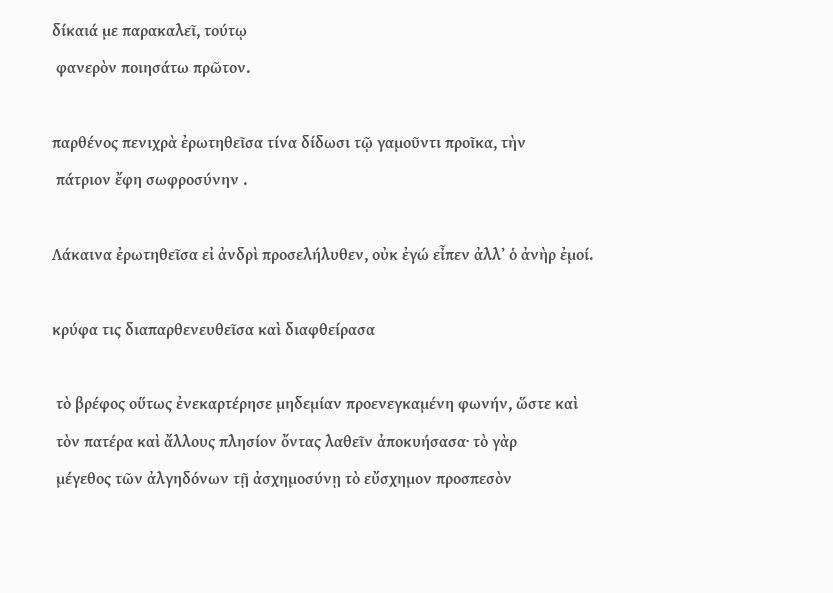δίκαιά με παρακαλεῖ, τούτῳ
 φανερὸν ποιησάτω πρῶτον.

παρθένος πενιχρὰ ἐρωτηθεῖσα τίνα δίδωσι τῷ γαμοῦντι προῖκα, τὴν
 πάτριον ἔφη σωφροσύνην .

Λάκαινα ἐρωτηθεῖσα εἰ ἀνδρὶ προσελήλυθεν, οὐκ ἐγώ εἶπεν ἀλλʼ ὁ ἀνὴρ ἐμοί.

κρύφα τις διαπαρθενευθεῖσα καὶ διαφθείρασα

 τὸ βρέφος οὕτως ἐνεκαρτέρησε μηδεμίαν προενεγκαμένη φωνήν, ὥστε καὶ
 τὸν πατέρα καὶ ἄλλους πλησίον ὄντας λαθεῖν ἀποκυήσασα· τὸ γὰρ
 μέγεθος τῶν ἀλγηδόνων τῇ ἀσχημοσύνῃ τὸ εὔσχημον προσπεσὸν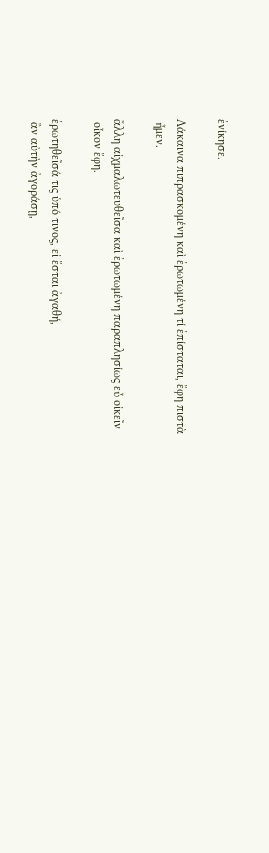ἐνίκησε.

Λάκαινα πιπρασκομένη καὶ ἐρωτωμένη τί ἐπίσταται, ἔφη πιστὰ
 ἦμεν.

ἄλλη αἰχμαλωτευθεῖσα καὶ ἐρωτωμένη παραπλησίως εὖ οἰκεῖν
 οἶκον ἔφη.

ἐρωτηθεῖσά τις ὑπό τινος, εἰ ἔσται ἀγαθή,
 ἂν αὐτὴν ἀγοράσῃ,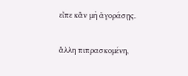εἶπε κἂν μὴ ἀγοράσῃς.

ἄλλη πιπρασκομένη,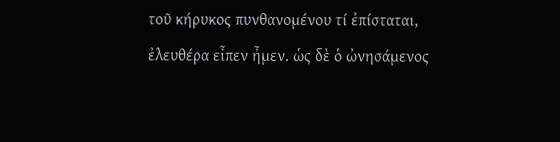τοῦ κήρυκος πυνθανομένου τί ἐπίσταται, ἐλευθέρα εἶπεν ἦμεν. ὡς δὲ ὁ ὠνησάμενος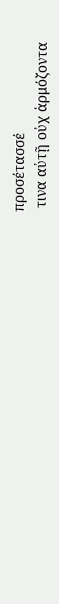προσέτασσέ
 τινα αὐτῇ οὐχ ἁρμόζοντα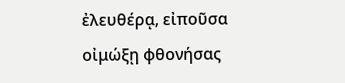ἐλευθέρᾳ, εἰποῦσα οἰμώξῃ φθονήσας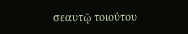σεαυτῷ τοιούτου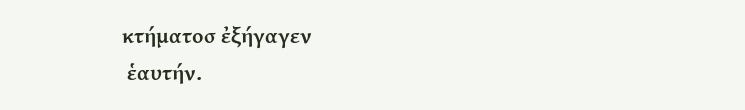κτήματοσ ἐξήγαγεν
 ἑαυτήν.